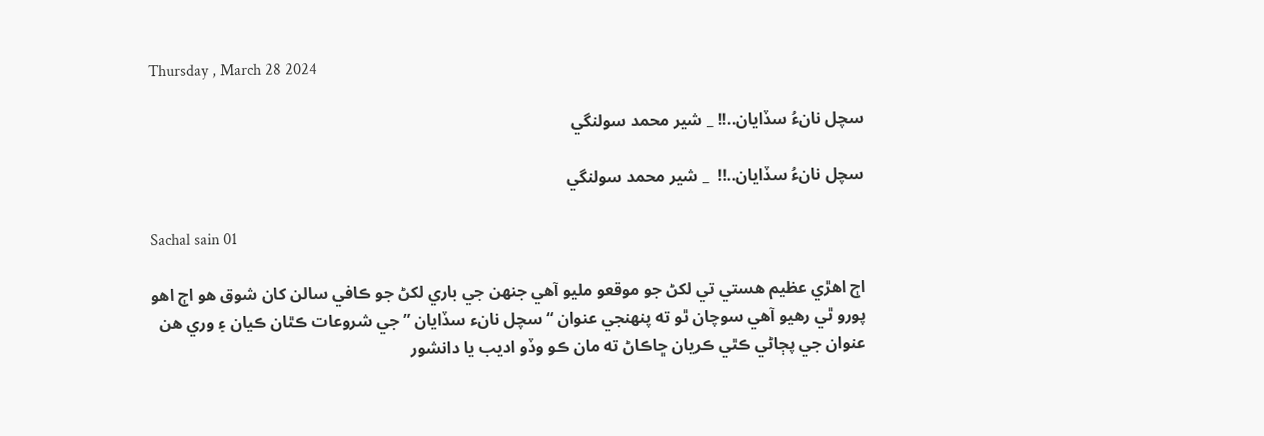Thursday , March 28 2024

سچل نانءُ سڏايان..!! _ شير محمد سولنگي

سچل نانءُ سڏايان..!!  _ شير محمد سولنگي

Sachal sain 01

اڄ اهڙي عظيم هستي تي لکڻ جو موقعو مليو آهي جنهن جي باري لکڻ جو ڪافي سالن کان شوق هو اڄ اهو پورو ٿي رهيو آهي سوچان ٿو ته پنهنجي عنوان “سچل نانء سڏايان ” جي شروعات ڪٿان ڪيان ۽ وري هن عنوان جي پڄاڻي ڪٿي ڪريان ڇاڪاڻ ته مان ڪو وڏو اديب يا دانشور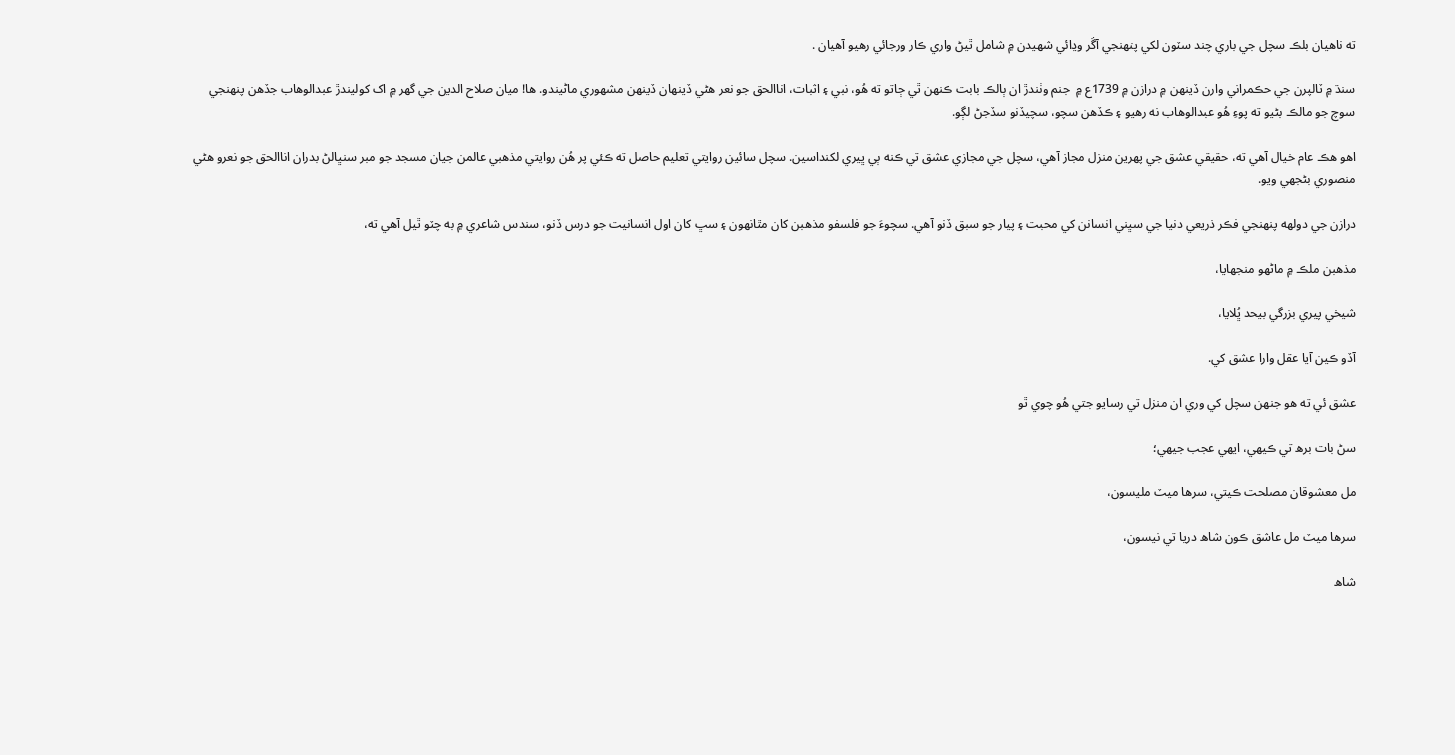ته ناهيان بلڪ سچل جي باري چند سٽون لکي پنهنجي آڱر وڍائي شهيدن ۾ شامل ٿيڻ واري ڪار ورجائي رهيو آهيان .

سنڌ ۾ ٽالپرن جي حڪمراني وارن ڏينهن ۾ درازن ۾ 1739ع ۾  جنم وٺندڙ ان ٻالڪ بابت ڪنهن ٿي ڄاتو ته هُو، نبي ۽ اثبات، اناالحق جو نعر هڻي ڏينهان ڏينهن مشهوري ماڻيندو. ها! ميان صلاح الدين جي گھر ۾ اک کوليندڙ عبدالوهاب جڏهن پنهنجي سوچ جو مالڪ بڻيو ته پوءِ هُو عبدالوهاب نه رهيو ۽ ڪڏهن سچو، سچيڏنو سڏجڻ لڳو.

اهو هڪ عام خيال آهي ته، حقيقي عشق جي پهرين منزل مجاز آهي، سچل جي مجازي عشق تي ڪنه ٻي ڀيري لکنداسين. سچل سائين روايتي تعليم حاصل ته ڪئي پر هُن روايتي مذهبي عالمن جيان مسجد جو مبر سنڀالڻ بدران اناالحق جو نعرو هڻي منصوري بڻجھي ويو.

درازن جي دولهه پنهنجي فڪر ذريعي دنيا جي سڀني انسانن کي محبت ۽ پيار جو سبق ڏنو آهي. سچوءَ جو فلسفو مذهبن کان مٿانهون ۽ سڀ کان اول انسانيت جو درس ڏنو، سندس شاعري ۾ به چٽو ٿيل آهي ته،

مذهبن ملڪ ۾ ماڻهو منجهايا،

شيخي پيري بزرگي بيحد ڀُلايا،

آڏو ڪين آيا عقل وارا عشق کي.

عشق ئي ته هو جنهن سچل کي وري ان منزل تي رسايو جتي هُو چوي ٿو

سڻ بات برھ تي ڪيهي، ايهي عجب جيهي؛

مل معشوقان مصلحت ڪيتي، سرها ميٽ مليسون،

سرها ميٽ مل عاشق ڪون شاھ دريا تي نيسون،

شاھ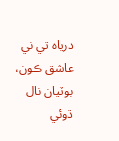درياه تي ني عاشق ڪون، بوٽيان نال ڌوئي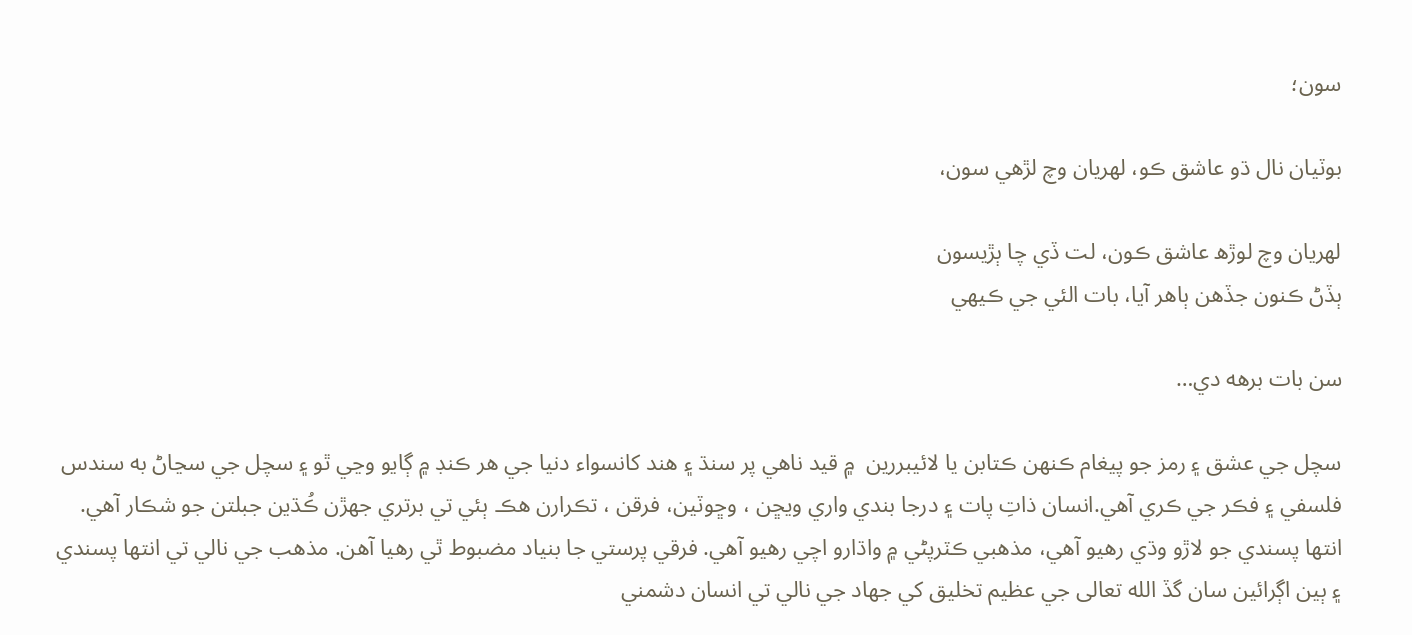سون؛

بوٽيان نال ڌو عاشق ڪو، لهريان وچ لڙهي سون،

لهريان وچ لوڙھ عاشق ڪون، لت ڏي چا ٻڙيسون
ٻڏڻ ڪنون جڏهن ٻاهر آيا، بات الئي جي ڪيهي

سن بات برهه دي…

سچل جي عشق ۽ رمز جو پيغام ڪنهن ڪتابن يا لائيبررين  ۾ قيد ناهي پر سنڌ ۽ هند کانسواء دنيا جي هر ڪنڊ ۾ ڳايو وڃي ٿو ۽ سچل جي سڃاڻ به سندس فلسفي ۽ فڪر جي ڪري آهي.انسان ذاتِ پات ۽ درجا بندي واري ويڇن ، وڇوٽين، فرقن ، تڪرارن هڪ ٻئي تي برتري جهڙن ڪُڌين جبلتن جو شڪار آهي. انتها پسندي جو لاڙو وڌي رهيو آهي، مذهبي ڪٽرپڻي ۾ واڌارو اچي رهيو آهي. فرقي پرستي جا بنياد مضبوط ٿي رهيا آهن. مذهب جي نالي تي انتها پسندي ۽ ٻين اڳرائين سان گڏ الله تعالى جي عظيم تخليق کي جهاد جي نالي تي انسان دشمني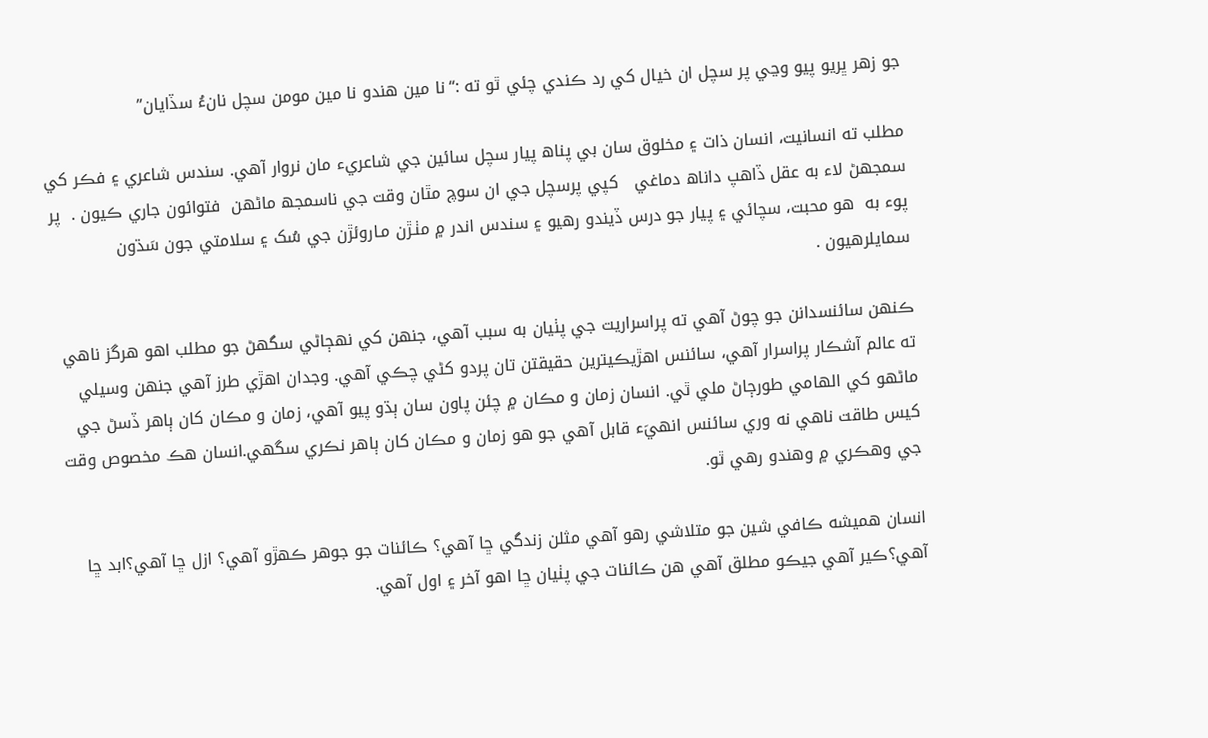جو زهر ڀريو پيو وڃي پر سچل ان خيال کي رد ڪندي چئي ٿو ته :“نا مين هندو نا مين مومن سچل نانءُ سڏايان”

مطلب ته انسانيت، انسان ذات ۽ مخلوق سان بي پناھ پيار سچل سائين جي شاعريء مان نروار آهي. سندس شاعري ۽ فڪر کي سمجهڻ لاء به عقل ڏاهپ داناھ دماغي   کپي پرسچل جي ان سوچ مٿان وقت جي ناسمجھ ماڻهن  فتوائون جاري ڪيون .  پر پوء به  هو محبت، سچائي ۽ پيار جو درس ڏيندو رهيو ۽ سندس اندر ۾ مٺـڙن مـاروئڙن جي سُک ۽ سلامتي جون سَڌون سمايلرهيون .

ڪنهن سائنسدانن جو چوڻ آهي ته پراسراريت جي پٺيان به سبب آهي، جنهن کي نهڄاڻي سگهڻ جو مطلب اهو هرگز ناهي ته عالم آشڪار پراسرار آهي، سائنس اهڙيڪيترين حقيقتن تان پردو کڻي چڪي آهي. وجدان اهڙي طرز آهي جنهن وسيلي ماڻهو کي الهامي طورڄاڻ ملي ٿي. انسان زمان و مڪان ۾ چئن پاون سان ٻڌو پيو آهي، زمان و مڪان کان ٻاهر ڏسڻ جي کيس طاقت ناهي نه وري سائنس انهيَء قابل آهي جو هو زمان و مڪان کان ٻاهر نڪري سگهي.انسان هڪ مخصوص وقت جي وهڪري ۾ وهندو رهي ٿو.

انسان هميشه ڪافي شين جو متلاشي رهو آهي مثلن زندگي ڇا آهي؟ ڪائنات جو جوهر ڪهڙو آهي؟ ازل ڇا آهي؟ابد ڇا آهي؟ڪير آهي جيڪو مطلق آهي هن ڪائنات جي پٺيان ڇا اهو آخر ۽ اول آهي.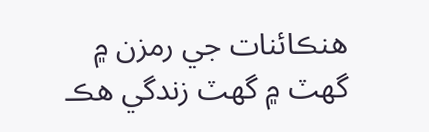هنڪائنات جي رمزن ۾ گهٽ ۾ گهٽ زندگي هڪ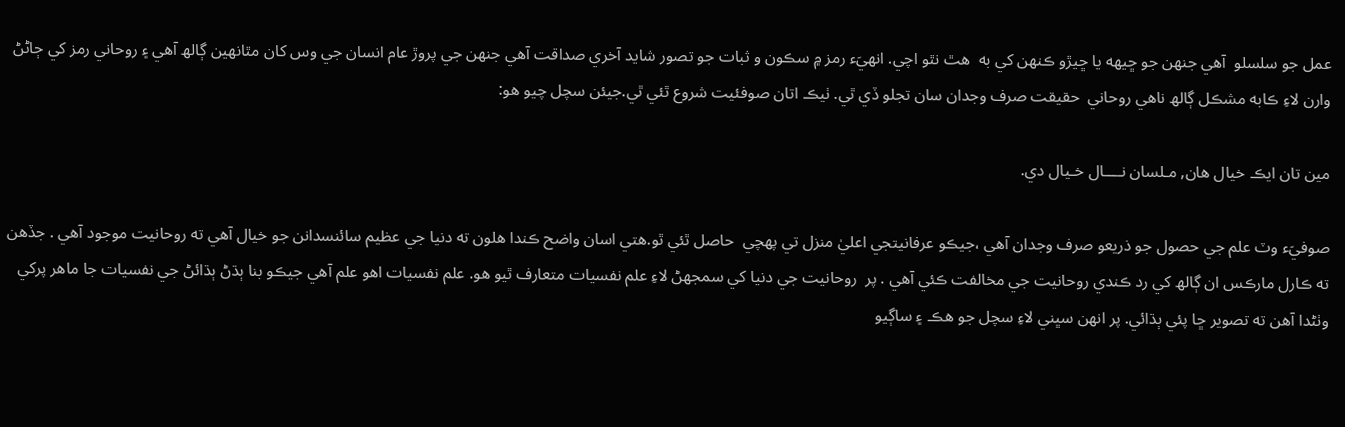عمل جو سلسلو  آهي جنهن جو ڇيهه يا ڇيڙو ڪنهن کي به  هٿ نٿو اچي. انهيَء رمز ۾ سڪون و ثبات جو تصور شايد آخري صداقت آهي جنهن جي پروڙ عام انسان جي وس کان مٿانهين ڳالھ آهي ۽ روحاني رمز کي ڄاڻڻ وارن لاءِ ڪابه مشڪل ڳالھ ناهي روحاني  حقيقت صرف وجدان سان تجلو ڏي ٿي. ٺيڪ اتان صوفئيت شروع ٿئي ٿي.جيئن سچل چيو هو:

مين تان ايڪ خيال هان, مـلسان نــــال خـيال دي.

صوفيَء وٽ علم جي حصول جو ذريعو صرف وجدان آهي ،جيڪو عرفانيتجي اعليٰ منزل تي پهچي  حاصل ٿئي ٿو.هتي اسان واضح ڪندا هلون ته دنيا جي عظيم سائنسدانن جو خيال آهي ته روحانيت موجود آهي . جڏهن ته ڪارل مارڪس ان ڳالھ کي رد ڪندي روحانيت جي مخالفت ڪئي آهي . پر  روحانيت جي دنيا کي سمجهڻ لاءِ علم نفسيات متعارف ٿيو هو. علم نفسيات اهو علم آهي جيڪو بنا ٻڌڻ ٻڌائڻ جي نفسيات جا ماهر پرکي وٺڻدا آهن ته تصوير ڇا پئي ٻڌائي. پر انهن سڀني لاءِ سچل جو هڪ ۽ ساڳيو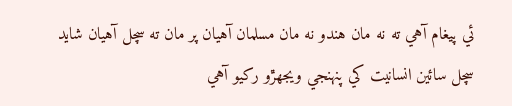ئي پيغام آهي ته نه مان هندو نه مان مسلمان آهيان پر مان ته سچل آهيان شايد سچل سائين انسانيت کي پنهنجي ويجھڙو رکيو آهي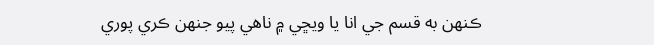ڪنهن به قسم جي انا يا ويڇي ۾ ناهي پيو جنهن ڪري پوري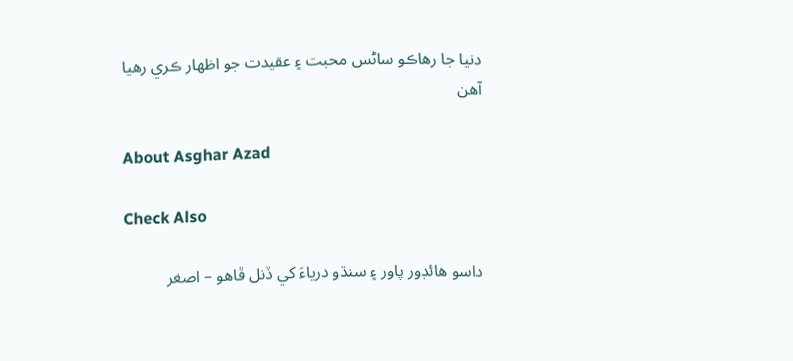دنيا جا رهاڪو ساڻس محبت ۽ عقيدت جو اظهار ڪري رهيا آهن

About Asghar Azad

Check Also

داسو هائڊور پاور ۽ سنڌو درياءَ کي ڏنل ڦاهو – اصغر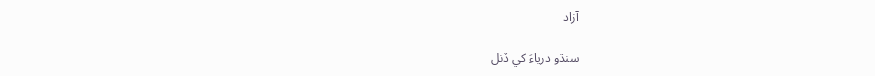آزاد

سنڌو درياءَ کي ڏنل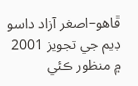ڦاهو–اصغر آزاد داسو ڊيم جي تجويز 2001 ۾ منظور ڪئي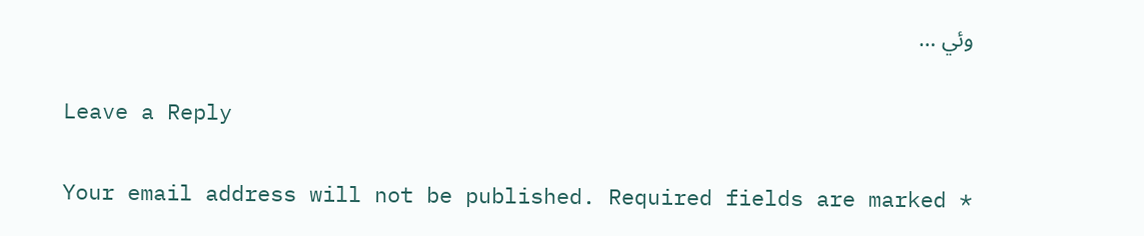وئي …

Leave a Reply

Your email address will not be published. Required fields are marked *